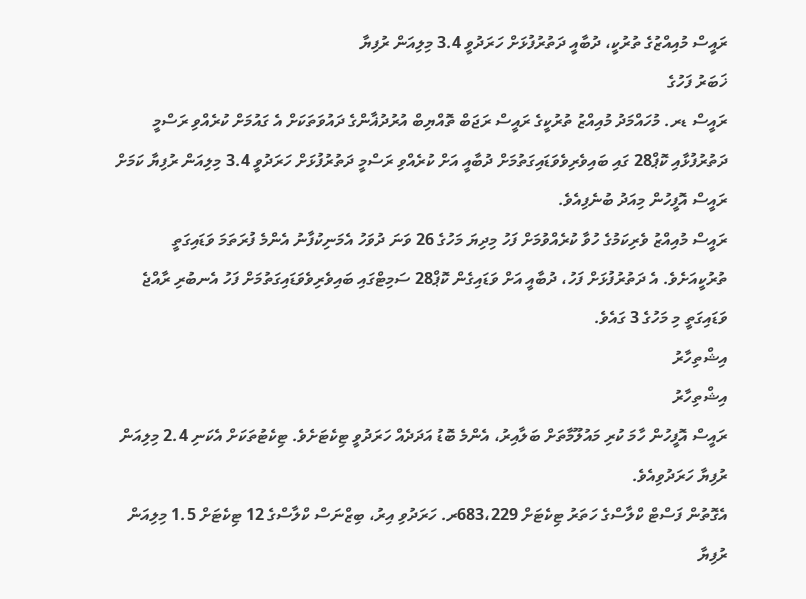ރައީސް މުއިއްޒުގެ ތުރުކީ، ދުބާއީ ދަތުރުފުޅަށް ހަރަދުވީ 3.4 މިލިއަން ރުފިޔާ
ޚަބަރު ފަހުގެ
ރައީސް ޑރ. މުހައްމަދު މުއިއްޒު ތުރުކީގެ ރައީސް ރަޖަބް ތޮއްޔިބް އުރުދުޣާންގެ ދައުވަތަކަށް އެ ގައުމަށް ކުރެއްވި ރަސްމީ ދަތުރުފުޅާއި ކޮޕް28 ގައި ބައިވެރިވެވަޑައިގަތުމަށް ދުބާއީ އަށް ކުރެއްވި ރަސްމީ ދަތުރުފުޅަށް ހަރަދުވީ 3.4 މިލިއަން ރުފިޔާ ކަމަށް ރައީސް އޮފީހުން މިއަދު ބުނެފިއެވެ.
ރައީސް މުއިއްޒު ވެރިކަމުގެ ހުވާ ކުރެއްވުމަށް ފަހު މިދިޔަ މަހުގެ 26 ވަނަ ދުވަހު އެމަނިކުފާނު އެންމެ ފުރަތަމަ ވަޑައިގަތީ ތުރުކީއަށެވެ. އެ ދަތުރުފުޅަށް ފަހު، ދުބާއީ އަށް ވަޑައިގެން ކޮޕް28 ސަމިޓްގައި ބައިވެރިވެވަޑައިގަތުމަށް ފަހު އެނބުރި ރާއްޖެ ވަޑައިގަތީ މި މަހުގެ 3 ގައެވެ.
އިޝްތިހާރު
އިޝްތިހާރު
ރައީސް އޮފީހުން ހާމަ ކުރި މައުލޫމާތަށް ބަލާއިރު، އެންމެ ބޮޑު އަދަދެއް ހަރަދުވީ ޓިކެޓަށެވެ. ޓިކެޓުތަކަށް އެކަނި 2.4 މިލިއަން ރުފިޔާ ހަރަދުވިއެވެ.
އެގޮތުން ފަސްޓް ކްލާސްގެ ހަތަރު ޓިކެޓަށް 683،229ރ. ހަރަދުވި އިރު، ބިޒްނަސް ކްލާސްގެ 12 ޓިކެޓަށް 1.5 މިލިއަން ރުފިޔާ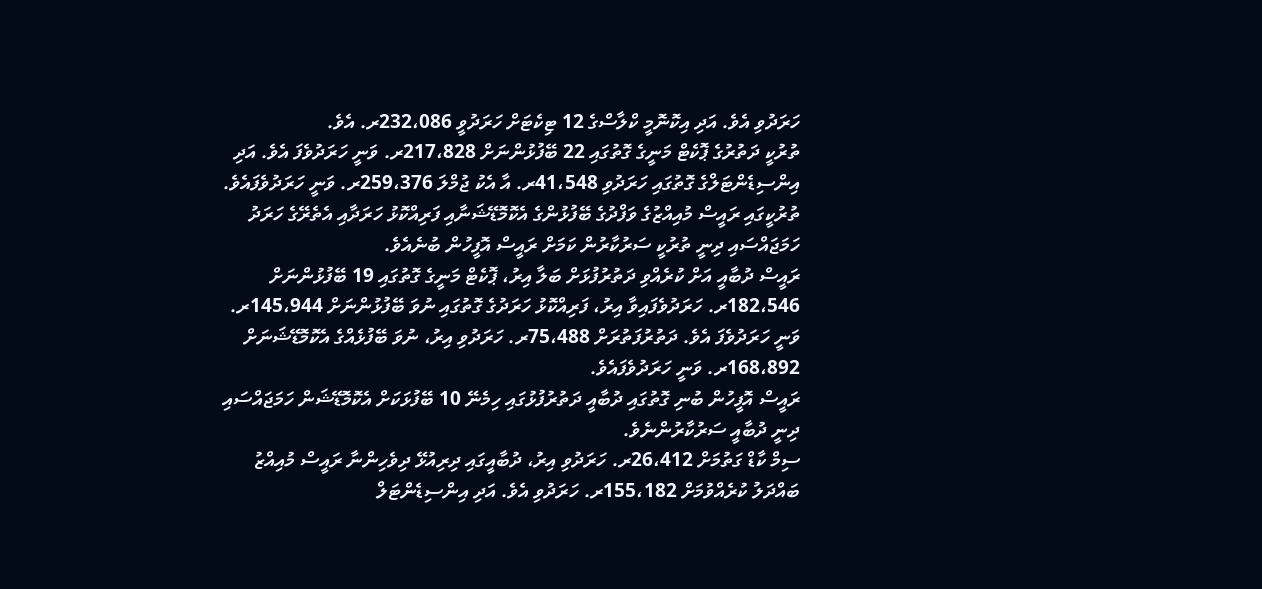ހަރަދުވި އެވެ. އަދި އިކޮނޮމީ ކްލާސްގެ 12 ޓިކެޓަށް ހަރަދުވީ 232،086ރ. އެވެ.
ތުރުކީ ދަތުރުގެ ޕޮކެޓް މަނީގެ ގޮތުގައި 22 ބޭފުޅުންނަށް 217،828ރ. ވަނީ ހަރަދުވެފަ އެވެ. އަދި އިންސިޑެންޓަލްގެ ގޮތުގައި ހަރަދުވި 41،548ރ. އާ އެކު ޖުމްލަ 259،376ރ. ވަނީ ހަރަދުވެފައެވެ.
ތުރުކީގައި ރައީސް މުއިއްޒުގެ ވަފްދުގެ ބޭފުޅުންގެ އެކޮމޮޑޭޝަނާއި ފަރިއްކޮޅު ހަރަދާއި އެތެރޭގެ ހަރަދު ހަމަޖައްސައި ދިނީ ތުރުކީ ސަރުކާރުން ކަމަށް ރައީސް އޮފީހުން ބުނެއެވެ.
ރައީސް ދުބާއީ އަށް ކުރެއްވި ދަތުރުފުޅަށް ބަލާ އިރު، ޕޮކެޓް މަނީގެ ގޮތުގައި 19 ބޭފުޅުންނަށް 182،546ރ. ހަރަދުވެފައިވާ އިރު، ފަރިއްކޮޅު ހަރަދުގެ ގޮތުގައި ނުވަ ބޭފުޅުންނަށް 145،944ރ. ވަނީ ހަރަދުވެފަ އެވެ. ދަތުރުފަތުރަށް 75،488ރ. ހަރަދުވި އިރު، ނުވަ ބޭފުޅެއްގެ އެކޮމޮޑޭޝަނަށް 168،892ރ. ވަނީ ހަރަދުވެފައެވެ.
ރައީސް އޮފީހުން ބުނި ގޮތުގައި ދުބާއީ ދަތުރުފުޅުގައި ހިމެނޭ 10 ބޭފުޅަކަށް އެކޮމޮޑޭޝަން ހަމަޖައްސައި ދިނީ ދުބާއީ ސަރުކާރުންނެވެ.
ސިމް ކާޑް ގަތުމަށް 26،412ރ. ހަރަދުވި އިރު، ދުބާއީގައި ދިރިއުޅޭ ދިވެހިންނާ ރައީސް މުއިއްޒު ބައްދަލު ކުރެއްވުމަށް 155،182ރ. ހަރަދުވި އެވެ. އަދި އިންސިޑެންޓަލް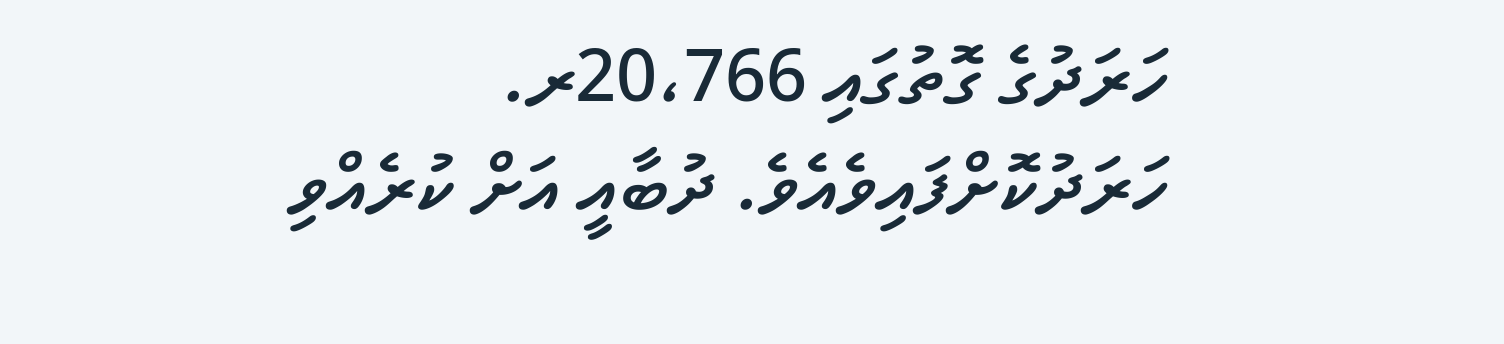ހަރަދުގެ ގޮތުގައި 20،766ރ. ހަރަދުކޮށްފައިވެއެވެ. ދުބާއީ އަށް ކުރެއްވި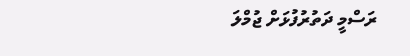ރަސްމީ ދަތުރުފުޅަށް ޖުމްލަ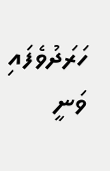ހަރަދުވެފައި ވަނީ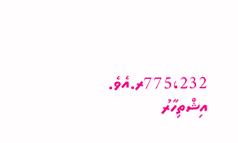775،232ރ.އެވެ.
އިޝްތިހާރު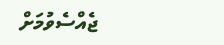ޖެއްސެވުމަށް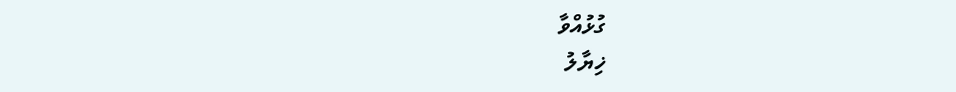ގުޅުއްވާ
ޚިޔާލު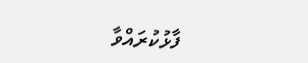ފާޅުކުރައްވާ